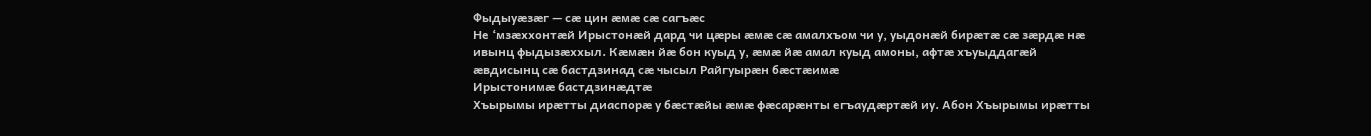Фыдыуæзæг — сæ цин æмæ сæ сагъæс
Не ‘мзæххонтæй Ирыстонæй дард чи цæры æмæ сæ амалхъом чи у, уыдонæй бирæтæ сæ зæрдæ нæ ивынц фыдызæххыл. Кæмæн йæ бон куыд у, æмæ йæ амал куыд амоны, афтæ хъуыддагæй æвдисынц сæ бастдзинад сæ чысыл Райгуырæн бæстæимæ
Ирыстонимæ бастдзинæдтæ
Хъырымы ирæтты диаспорæ у бæстæйы æмæ фæсарæнты егъаудæртæй иу. Абон Хъырымы ирæтты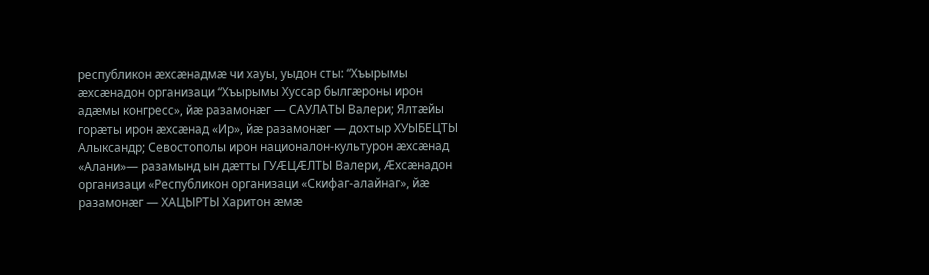республикон æхсæнадмæ чи хауы, уыдон сты: “Хъырымы æхсæнадон организаци “Хъырымы Хуссар былгæроны ирон адæмы конгресс», йæ разамонæг — САУЛАТЫ Валери; Ялтæйы горæты ирон æхсæнад «Ир», йæ разамонæг — дохтыр ХУЫБЕЦТЫ Алыксандр; Севостополы ирон националон-культурон æхсæнад «Алани»— разамынд ын дæтты ГУÆЦÆЛТЫ Валери, Æхсæнадон организаци «Республикон организаци «Скифаг-алайнаг», йæ разамонæг — ХАЦЫРТЫ Харитон æмæ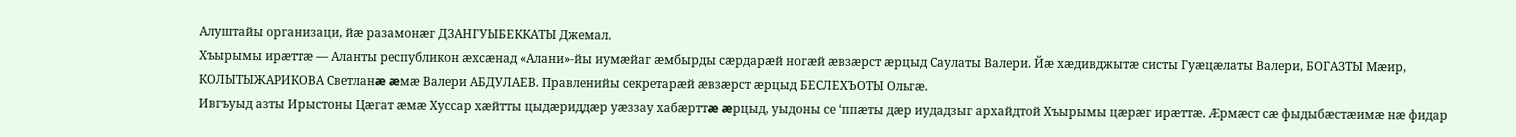Алуштайы организаци, йæ разамонæг ДЗАНГУЫБЕККАТЫ Джемал.
Хъырымы ирæттæ — Аланты республикон æхсæнад «Алани»-йы иумæйаг æмбырды сæрдарæй ногæй æвзæрст æрцыд Саулаты Валери. Йæ хæдивджытæ систы Гуæцæлаты Валери, БОГАЗТЫ Мæир, КОЛЫТЫЖАРИКОВА Светланæ æмæ Валери АБДУЛАЕВ. Правленийы секретарæй æвзæрст æрцыд БЕСЛЕХЪОТЫ Ольгæ.
Ивгъуыд азты Ирыстоны Цæгат æмæ Хуссар хæйтты цыдæриддæр уæззау хабæрттæ æрцыд, уыдоны се ‘ппæты дæр иудадзыг архайдтой Хъырымы цæрæг ирæттæ. Æрмæст сæ фыдыбæстæимæ нæ фидар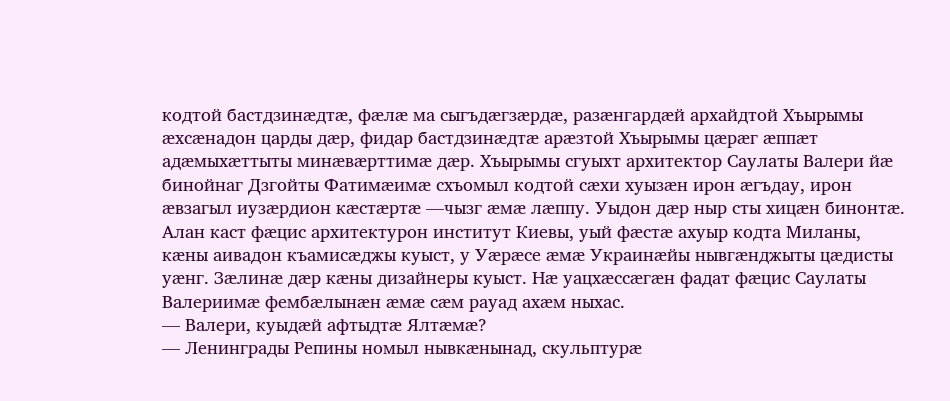кодтой бастдзинæдтæ, фæлæ ма сыгъдæгзæрдæ, разæнгардæй архайдтой Хъырымы æхсæнадон царды дæр, фидар бастдзинæдтæ арæзтой Хъырымы цæрæг æппæт адæмыхæттыты минæвæрттимæ дæр. Хъырымы сгуыхт архитектор Саулаты Валери йæ бинойнаг Дзгойты Фатимæимæ схъомыл кодтой сæхи хуызæн ирон æгъдау, ирон æвзагыл иузæрдион кæстæртæ —чызг æмæ лæппу. Уыдон дæр ныр сты хицæн бинонтæ. Алан каст фæцис архитектурон институт Киевы, уый фæстæ ахуыр кодта Миланы, кæны аивадон къамисæджы куыст, у Уæрæсе æмæ Украинæйы нывгæнджыты цæдисты уæнг. Зæлинæ дæр кæны дизайнеры куыст. Нæ уацхæссæгæн фадат фæцис Саулаты Валериимæ фембæлынæн æмæ сæм рауад ахæм ныхас.
— Валери, куыдæй афтыдтæ Ялтæмæ?
— Ленинграды Репины номыл нывкæнынад, скульптурæ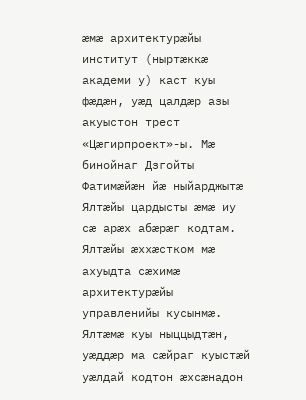æмæ архитектурæйы институт (ныртæккæ академи у) каст куы фæдæн, уæд цалдæр азы акуыстон трест «Цæгирпроект»-ы. Мæ бинойнаг Дзгойты Фатимæйæн йæ ныйарджытæ Ялтæйы цардысты æмæ иу сæ арæх абæрæг кодтам. Ялтæйы æххæстком мæ ахуыдта сæхимæ архитектурæйы управленийы кусынмæ. Ялтæмæ куы ныццыдтæн, уæддæр ма сæйраг куыстæй уæлдай кодтон æхсæнадон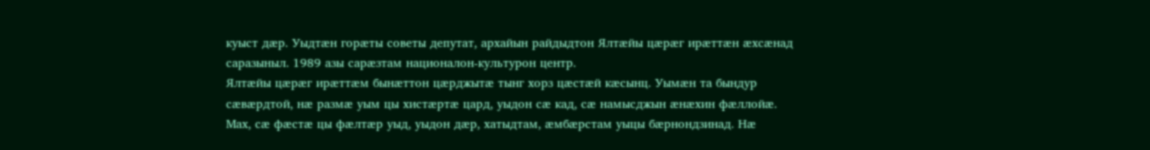куыст дæр. Уыдтæн горæты советы депутат, архайын райдыдтон Ялтæйы цæрæг ирæттæн æхсæнад саразыныл. 1989 азы сарæзтам националон-культурон центр.
Ялтæйы цæрæг ирæттæм бынæттон цæрджытæ тынг хорз цæстæй кæсынц. Уымæн та бындур сæвæрдтой, нæ размæ уым цы хистæртæ цард, уыдон сæ кад, сæ намысджын æнæхин фæллойæ. Мах, сæ фæстæ цы фæлтæр уыд, уыдон дæр, хатыдтам, æмбæрстам уыцы бæрнондзинад. Нæ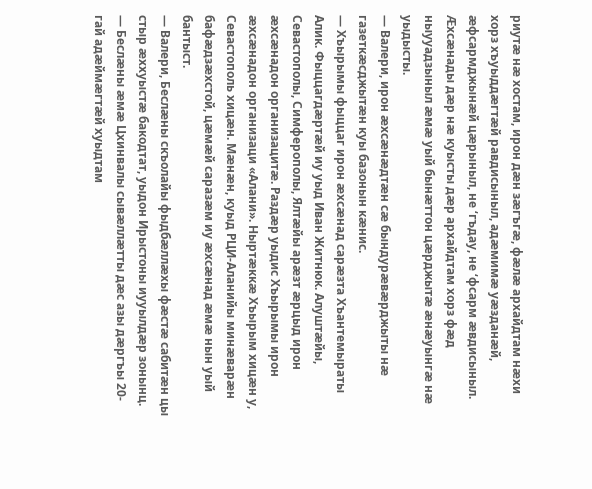риутæ нæ хостам, ирон дæн зæгъгæ, фæлæ архайдтам нæхи хорз хъуыддæгтæй равдисыныл, адæмимæ уæзданæй, æфсармджынæй цæрыныл, не ‘гъдау, не ‘фсарм æвдисыныл. Æхсæнады дæр нæ куысты дæр архайдтам хорз фæд ныууадзыныл æмæ уый бынæттон цæрджытæ æнæуынгæ нæ уыдысты.
— Валери, ирон æхсæнæдтæн сæ бындурæвæрджыты нæ газеткæсджытæн куы базонын кæнис.
— Хъырымы фыццаг ирон æхсæнад сарæзта Хъантемыраты Алик. Фыццагдæртæй иу уыд Иван Житнюк. Алуштæйы, Севастополы, Симферополы, Ялтæйы арæзт æрцыд ирон æхсæнадон организацитæ. Раздæр уыдис Хъырымы ирон æхсæнадон организаци «Алани». Ныртæккæ Хъырым хицæн у, Севастополь хицæн. Мæнæн, куыд РЦИ-Аланийы минæварæн бафæдзæхстой, цæмæй саразæм иу æхсæнад æмæ нын уый бантыст.
— Валери, Беслæны скъолайы фыдбæллæхы фæстæ сабитæн цы стыр æххуыстæ бакодтат, уыдон Ирыстоны иууылдæр зонынц.
— Беслæны æмæ Цхинвалы сывæллæтты дæс азы дæргъы 20-гай адæймæгтæй хуыдтам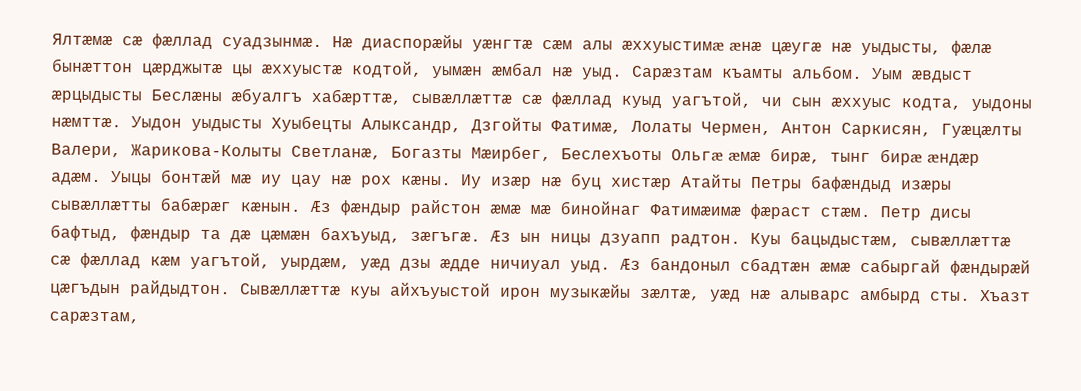Ялтæмæ сæ фæллад суадзынмæ. Нæ диаспорæйы уæнгтæ сæм алы æххуыстимæ æнæ цæугæ нæ уыдысты, фæлæ бынæттон цæрджытæ цы æххуыстæ кодтой, уымæн æмбал нæ уыд. Сарæзтам къамты альбом. Уым æвдыст æрцыдысты Беслæны æбуалгъ хабæрттæ, сывæллæттæ сæ фæллад куыд уагътой, чи сын æххуыс кодта, уыдоны нæмттæ. Уыдон уыдысты Хуыбецты Алыксандр, Дзгойты Фатимæ, Лолаты Чермен, Антон Саркисян, Гуæцæлты Валери, Жарикова-Колыты Светланæ, Богазты Мæирбег, Беслехъоты Ольгæ æмæ бирæ, тынг бирæ æндæр адæм. Уыцы бонтæй мæ иу цау нæ рох кæны. Иу изæр нæ буц хистæр Атайты Петры бафæндыд изæры сывæллæтты бабæрæг кæнын. Æз фæндыр райстон æмæ мæ бинойнаг Фатимæимæ фæраст стæм. Петр дисы бафтыд, фæндыр та дæ цæмæн бахъуыд, зæгъгæ. Æз ын ницы дзуапп радтон. Куы бацыдыстæм, сывæллæттæ сæ фæллад кæм уагътой, уырдæм, уæд дзы æдде ничиуал уыд. Æз бандоныл сбадтæн æмæ сабыргай фæндырæй цæгъдын райдыдтон. Сывæллæттæ куы айхъуыстой ирон музыкæйы зæлтæ, уæд нæ алыварс амбырд сты. Хъазт сарæзтам,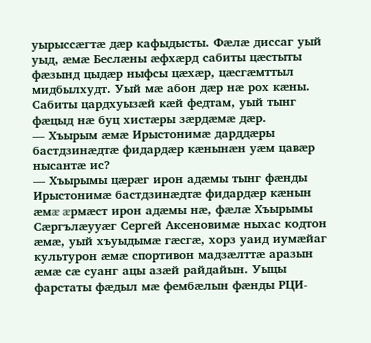уырыссæгтæ дæр кафыдысты. Фæлæ диссаг уый уыд, æмæ Беслæны æфхæрд сабиты цæстыты фæзынд цыдæр ныфсы цæхæр, цæсгæмттыл мидбылхудт. Уый мæ абон дæр нæ рох кæны. Сабиты цардхуызæй кæй федтам, уый тынг фæцыд нæ буц хистæры зæрдæмæ дæр.
— Хъырым æмæ Ирыстонимæ дарддæры бастдзинæдтæ фидардæр кæнынæн уæм цавæр нысантæ ис?
— Хъырымы цæрæг ирон адæмы тынг фæнды Ирыстонимæ бастдзинæдтæ фидардæр кæнын æмæ æрмæст ирон адæмы нæ, фæлæ Хъырымы Сæргълæууæг Сергей Аксеновимæ ныхас кодтон æмæ, уый хъуыдымæ гæсгæ, хорз уаид иумæйаг культурон æмæ спортивон мадзæлттæ аразын æмæ сæ суанг ацы азæй райдайын. Уыцы фарстаты фæдыл мæ фембæлын фæнды РЦИ-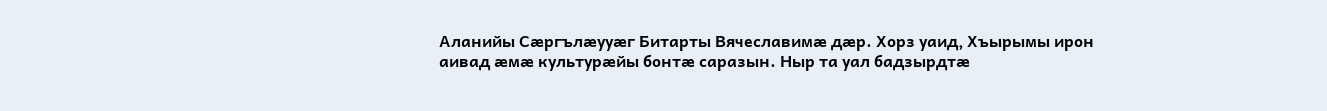Аланийы Сæргълæууæг Битарты Вячеславимæ дæр. Хорз уаид, Хъырымы ирон аивад æмæ культурæйы бонтæ саразын. Ныр та уал бадзырдтæ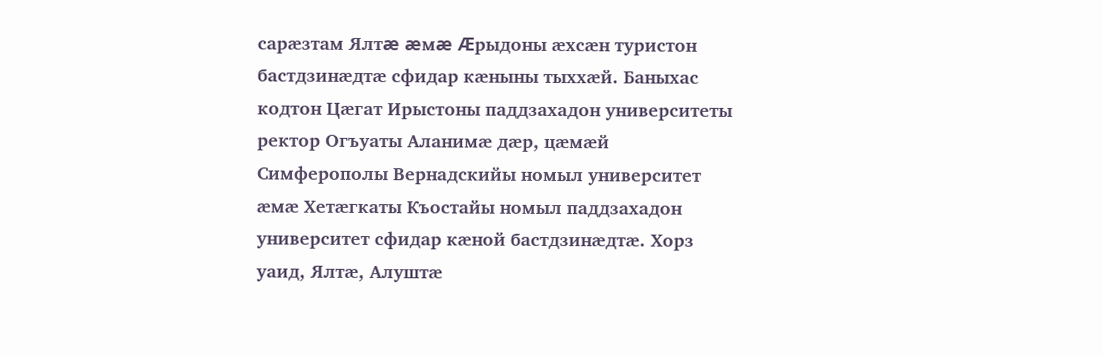сарæзтам Ялтæ æмæ Æрыдоны æхсæн туристон бастдзинæдтæ сфидар кæныны тыххæй. Баныхас кодтон Цæгат Ирыстоны паддзахадон университеты ректор Огъуаты Аланимæ дæр, цæмæй Симферополы Вернадскийы номыл университет æмæ Хетæгкаты Къостайы номыл паддзахадон университет сфидар кæной бастдзинæдтæ. Хорз уаид, Ялтæ, Алуштæ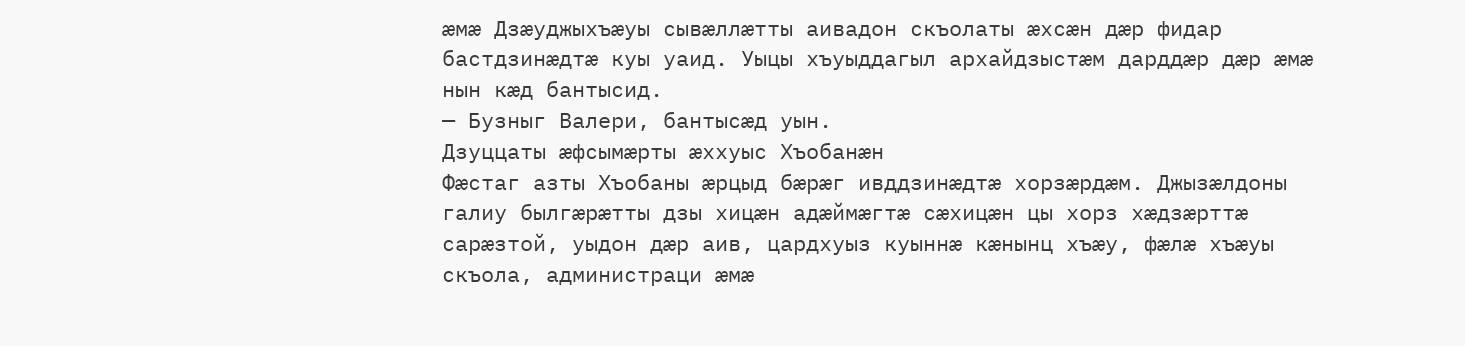æмæ Дзæуджыхъæуы сывæллæтты аивадон скъолаты æхсæн дæр фидар бастдзинæдтæ куы уаид. Уыцы хъуыддагыл архайдзыстæм дарддæр дæр æмæ нын кæд бантысид.
— Бузныг Валери, бантысæд уын.
Дзуццаты æфсымæрты æххуыс Хъобанæн
Фæстаг азты Хъобаны æрцыд бæрæг ивддзинæдтæ хорзæрдæм. Джызæлдоны галиу былгæрæтты дзы хицæн адæймæгтæ сæхицæн цы хорз хæдзæрттæ сарæзтой, уыдон дæр аив, цардхуыз куыннæ кæнынц хъæу, фæлæ хъæуы скъола, администраци æмæ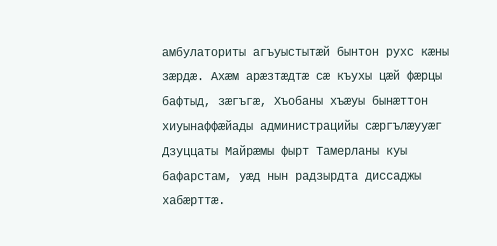амбулаториты агъуыстытæй бынтон рухс кæны зæрдæ. Ахæм арæзтæдтæ сæ къухы цæй фæрцы бафтыд, зæгъгæ, Хъобаны хъæуы бынæттон хиуынаффæйады администрацийы сæргълæууæг Дзуццаты Майрæмы фырт Тамерланы куы бафарстам, уæд нын радзырдта диссаджы хабæрттæ.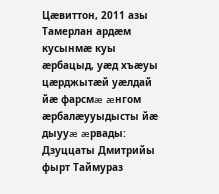Цæвиттон, 2011 азы Тамерлан ардæм кусынмæ куы æрбацыд, уæд хъæуы цæрджытæй уæлдай йæ фарсмæ æнгом æрбалæууыдысты йæ дыууæ æрвады: Дзуццаты Дмитрийы фырт Таймураз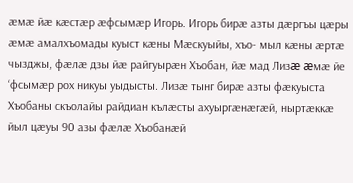æмæ йæ кæстæр æфсымæр Игорь. Игорь бирæ азты дæргъы цæры æмæ амалхъомады куыст кæны Мæскуыйы, хъо- мыл кæны æртæ чызджы, фæлæ дзы йæ райгуырæн Хъобан, йæ мад Лизæ æмæ йе ‘фсымæр рох никуы уыдысты. Лизæ тынг бирæ азты фæкуыста Хъобаны скъолайы райдиан кълæсты ахуыргæнæгæй, ныртæккæ йыл цæуы 90 азы фæлæ Хъобанæй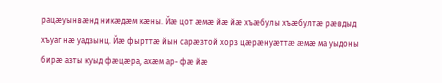рацæуынвæнд никæдæм кæны. Йæ цот æмæ йæ йæ хъæбулы хъæбултæ рæвдыд хъуаг нæ уадзынц. Йæ фырттæ йын сарæзтой хорз цæрæнуæттæ æмæ ма уыдоны бирæ азты куыд фæцæра, ахæм ар- фæ йæ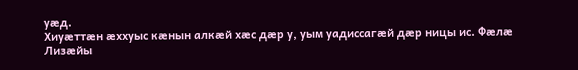уæд.
Хиуæттæн æххуыс кæнын алкæй хæс дæр у, уым уадиссагæй дæр ницы ис. Фæлæ Лизæйы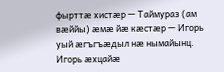фырттæ хистæр — Таймураз (ам вæййы) æмæ йæ кæстæр — Игорь уый æгъгъæдыл нæ нымайынц. Игорь æхцайæ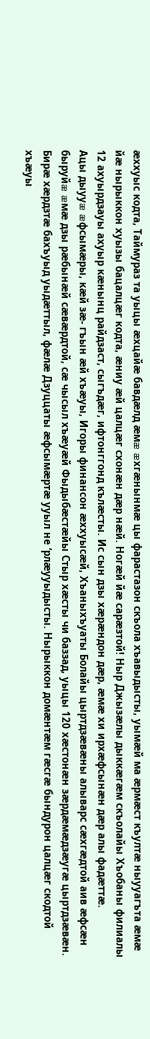æххуыс кодта, Таймураз та уыцы æхцайæ бавдæлд æмæ æхгæнынмæ цы фарастазон скъола хъавыдысты, уымæй ма æрмæст къултæ ныууагъта æмæ йæ нырыккон хуызы бацалцæг кодта, æниу æй цалцæг схонæн дæр нæй. Ногæй йæ сарæзтой! Ныр Джызæлы дыккæгæм скъолайы Хъобаны филиалы 12 ахуырдзауы ахуыр кæнынц райдзаст, сыгъдæг, ифтонггонд кълæсты. Ис сын дзы хæрæндон дæр, æмæ хи ирхæфсынæн дæр алы фадæттæ.
Ацы дыууæ æфсымæры, кæй зæ- гъын æй хъæуы, Игоры финансон æххуысæй, Хъаныхъуаты Болайы цыртдзæвæны алыварс сæхгæдтой аив æфсæн быруйæ æмæ дзы рæбынæй сæвæрдтой, сæ чысыл хъæуæй Фыдыбæстæйы Стыр хæсты чи баззад, уыцы 120 хæстонæн зæрдæмæдзæугæ цыртдзæвæн. Бирæ хæрдзтæ бахъуыд уыдæттыл, фæлæ Дзуццаты æфсымæртæ ууыл не ‘рлæууыдысты. Нырыккон домæнтæм гæсгæ бындурон цалцæг скодтой хъæуы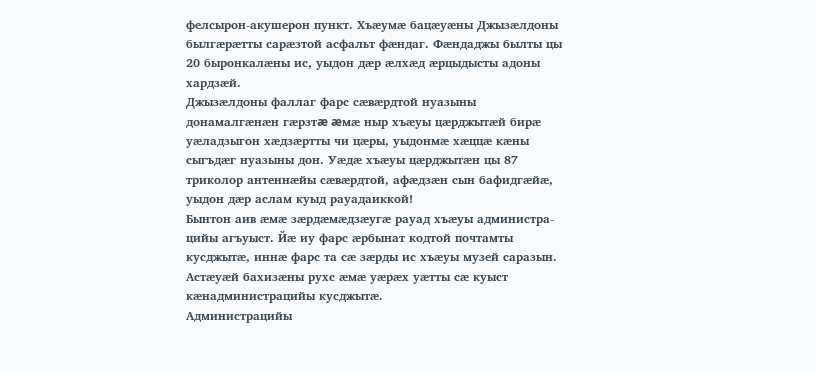фелсырон-акушерон пункт. Хъæумæ бацæуæны Джызæлдоны былгæрæтты сарæзтой асфальт фæндаг. Фæндаджы былты цы 20 быронкалæны ис, уыдон дæр æлхæд æрцыдысты адоны хардзæй.
Джызæлдоны фаллаг фарс сæвæрдтой нуазыны донамалгæнæн гæрзтæ æмæ ныр хъæуы цæрджытæй бирæ уæладзыгон хæдзæртты чи цæры, уыдонмæ хæццæ кæны сыгъдæг нуазыны дон. Уæдæ хъæуы цæрджытæн цы 87 триколор антеннæйы сæвæрдтой, афæдзæн сын бафидгæйæ, уыдон дæр аслам куыд рауадаиккой!
Бынтон аив æмæ зæрдæмæдзæугæ рауад хъæуы администра- цийы агъуыст. Йæ иу фарс æрбынат кодтой почтамты кусджытæ, иннæ фарс та сæ зæрды ис хъæуы музей саразын. Астæуæй бахизæны рухс æмæ уæрæх уæтты сæ куыст кæнадминистрацийы кусджытæ.
Администрацийы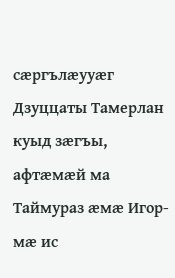сæргълæууæг Дзуццаты Тамерлан куыд зæгъы, афтæмæй ма Таймураз æмæ Игор- мæ ис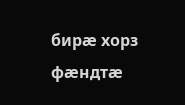бирæ хорз фæндтæ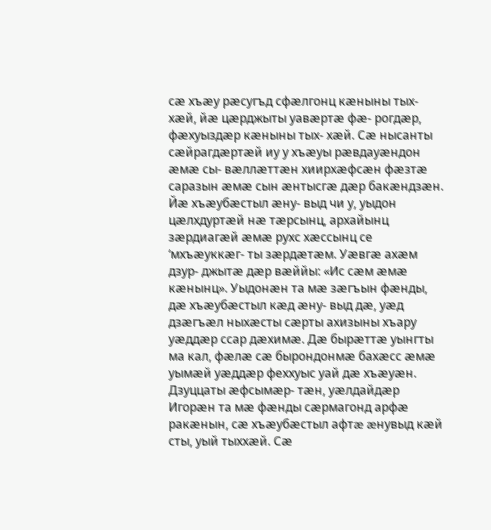сæ хъæу рæсугъд сфæлгонц кæныны тых- хæй, йæ цæрджыты уавæртæ фæ- рогдæр, фæхуыздæр кæныны тых- хæй. Сæ нысанты сæйрагдæртæй иу у хъæуы рæвдауæндон æмæ сы- вæллæттæн хиирхæфсæн фæзтæ саразын æмæ сын æнтысгæ дæр бакæндзæн. Йæ хъæубæстыл æну- выд чи у, уыдон цæлхдуртæй нæ тæрсынц, архайынц зæрдиагæй æмæ рухс хæссынц се ‘мхъæуккæг- ты зæрдæтæм. Уæвгæ ахæм дзур- джытæ дæр вæййы: «Ис сæм æмæ кæнынц». Уыдонæн та мæ зæгъын фæнды, дæ хъæубæстыл кæд æну- выд дæ, уæд дзæгъæл ныхæсты сæрты ахизыны хъару уæддæр ссар дæхимæ. Дæ бырæттæ уынгты ма кал, фæлæ сæ бырондонмæ бахæсс æмæ уымæй уæддæр феххуыс уай дæ хъæуæн. Дзуццаты æфсымæр- тæн, уæлдайдæр Игорæн та мæ фæнды сæрмагонд арфæ ракæнын, сæ хъæубæстыл афтæ æнувыд кæй сты, уый тыххæй. Сæ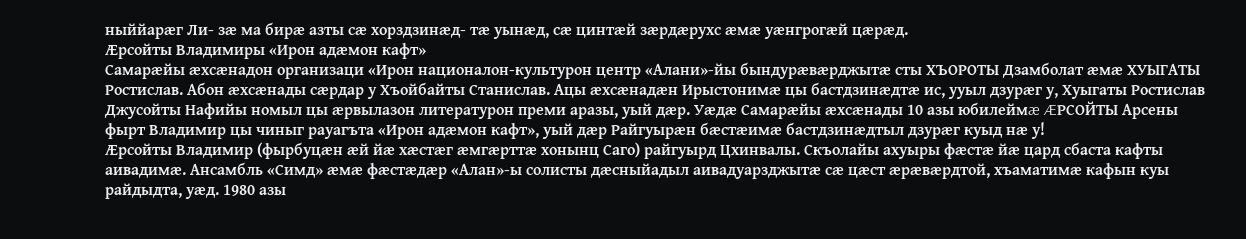ныййарæг Ли- зæ ма бирæ азты сæ хорздзинæд- тæ уынæд, сæ цинтæй зæрдæрухс æмæ уæнгрогæй цæрæд.
Æрсойты Владимиры «Ирон адæмон кафт»
Самарæйы æхсæнадон организаци «Ирон националон-культурон центр «Алани»-йы бындурæвæрджытæ сты ХЪОРОТЫ Дзамболат æмæ ХУЫГАТЫ Ростислав. Абон æхсæнады сæрдар у Хъойбайты Станислав. Ацы æхсæнадæн Ирыстонимæ цы бастдзинæдтæ ис, ууыл дзурæг у, Хуыгаты Ростислав Джусойты Нафийы номыл цы æрвылазон литературон преми аразы, уый дæр. Уæдæ Самарæйы æхсæнады 10 азы юбилеймæ ÆРСОЙТЫ Арсены фырт Владимир цы чиныг рауагъта «Ирон адæмон кафт», уый дæр Райгуырæн бæстæимæ бастдзинæдтыл дзурæг куыд нæ у!
Æрсойты Владимир (фырбуцæн æй йæ хæстæг æмгæрттæ хонынц Саго) райгуырд Цхинвалы. Скъолайы ахуыры фæстæ йæ цард сбаста кафты аивадимæ. Ансамбль «Симд» æмæ фæстæдæр «Алан»-ы солисты дæсныйадыл аивадуарзджытæ сæ цæст æрæвæрдтой, хъаматимæ кафын куы райдыдта, уæд. 1980 азы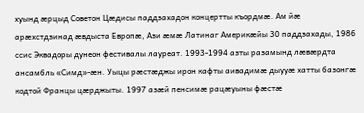хуынд æрцыд Советон Цæдисы паддзахадон концертты къордмæ. Ам йæ арæхстдзинад æвдыста Европæ, Ази æмæ Латинаг Америкæйы 30 паддзахады, 1986 ссис Эквадоры дунеон фестивалы лауреат. 1993-1994 азты разамынд лæвæрдта ансамбль «Симд»-æн. Уыцы рæстæджы ирон кафты аивадимæ дыууæ хатты базонгæ кодтой Францы цæрджыты. 1997 азæй пенсимæ рацæуыны фæстæ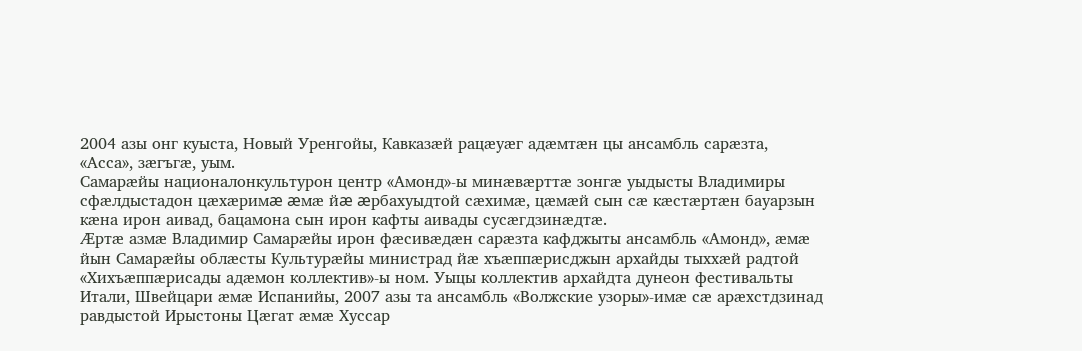2004 азы онг куыста, Новый Уренгойы, Кавказæй рацæуæг адæмтæн цы ансамбль сарæзта, «Асса», зæгъгæ, уым.
Самарæйы националонкультурон центр «Амонд»-ы минæвæрттæ зонгæ уыдысты Владимиры сфæлдыстадон цæхæримæ æмæ йæ æрбахуыдтой сæхимæ, цæмæй сын сæ кæстæртæн бауарзын кæна ирон аивад, бацамона сын ирон кафты аивады сусæгдзинæдтæ.
Æртæ азмæ Владимир Самарæйы ирон фæсивæдæн сарæзта кафджыты ансамбль «Амонд», æмæ йын Самарæйы облæсты Культурæйы министрад йæ хъæппæрисджын архайды тыххæй радтой «Хихъæппæрисады адæмон коллектив»-ы ном. Уыцы коллектив архайдта дунеон фестивальты Итали, Швейцари æмæ Испанийы, 2007 азы та ансамбль «Волжские узоры»-имæ сæ арæхстдзинад равдыстой Ирыстоны Цæгат æмæ Хуссар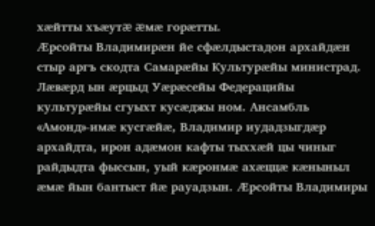хæйтты хъæутæ æмæ горæтты.
Æрсойты Владимирæн йе сфæлдыстадон архайдæн стыр аргъ скодта Самарæйы Культурæйы министрад. Лæвæрд ын æрцыд Уæрæсейы Федерацийы культурæйы сгуыхт кусæджы ном. Ансамбль «Амонд»-имæ кусгæйæ, Владимир иудадзыгдæр архайдта, ирон адæмон кафты тыххæй цы чиныг райдыдта фыссын, уый кæронмæ ахæццæ кæныныл æмæ йын бантыст йæ рауадзын. Æрсойты Владимиры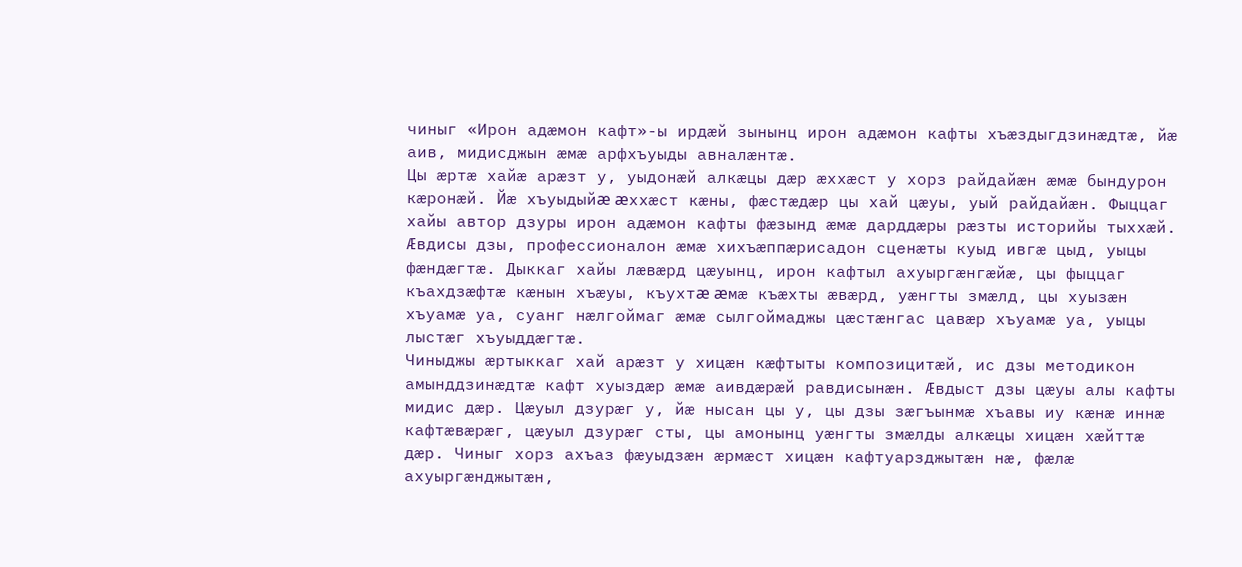чиныг «Ирон адæмон кафт»-ы ирдæй зынынц ирон адæмон кафты хъæздыгдзинæдтæ, йæ аив, мидисджын æмæ арфхъуыды авналæнтæ.
Цы æртæ хайæ арæзт у, уыдонæй алкæцы дæр æххæст у хорз райдайæн æмæ бындурон кæронæй. Йæ хъуыдыйæ æххæст кæны, фæстæдæр цы хай цæуы, уый райдайæн. Фыццаг хайы автор дзуры ирон адæмон кафты фæзынд æмæ дарддæры рæзты историйы тыххæй. Æвдисы дзы, профессионалон æмæ хихъæппæрисадон сценæты куыд ивгæ цыд, уыцы фæндæгтæ. Дыккаг хайы лæвæрд цæуынц, ирон кафтыл ахуыргæнгæйæ, цы фыццаг къахдзæфтæ кæнын хъæуы, къухтæ æмæ къæхты æвæрд, уæнгты змæлд, цы хуызæн хъуамæ уа, суанг нæлгоймаг æмæ сылгоймаджы цæстæнгас цавæр хъуамæ уа, уыцы лыстæг хъуыддæгтæ.
Чиныджы æртыккаг хай арæзт у хицæн кæфтыты композицитæй, ис дзы методикон амынддзинæдтæ кафт хуыздæр æмæ аивдæрæй равдисынæн. Æвдыст дзы цæуы алы кафты мидис дæр. Цæуыл дзурæг у, йæ нысан цы у, цы дзы зæгъынмæ хъавы иу кæнæ иннæ кафтæвæрæг, цæуыл дзурæг сты, цы амонынц уæнгты змæлды алкæцы хицæн хæйттæ дæр. Чиныг хорз ахъаз фæуыдзæн æрмæст хицæн кафтуарзджытæн нæ, фæлæ ахуыргæнджытæн,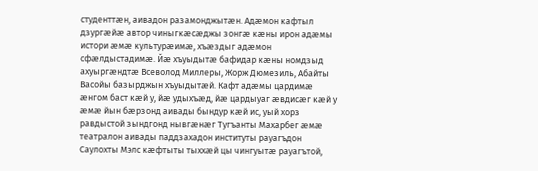студенттæн, аивадон разамонджытæн. Адæмон кафтыл дзургæйæ автор чиныгкæсæджы зонгæ кæны ирон адæмы истори æмæ культурæимæ, хъæздыг адæмон сфæлдыстадимæ. Йæ хъуыдытæ бафидар кæны номдзыд ахуыргæндтæ Всеволод Миллеры, Жорж Дюмезиль, Абайты Васойы базырджын хъуыдытæй. Кафт адæмы цардимæ æнгом баст кæй у, йæ удыхъæд, йæ цардыуаг æвдисæг кæй у æмæ йын бæрзонд аивады бындур кæй ис, уый хорз равдыстой зындгонд нывгæнæг Тугъанты Махарбег æмæ театралон аивады паддзахадон институты рауагъдон Саулохты Мэлс кæфтыты тыххæй цы чингуытæ рауагътой,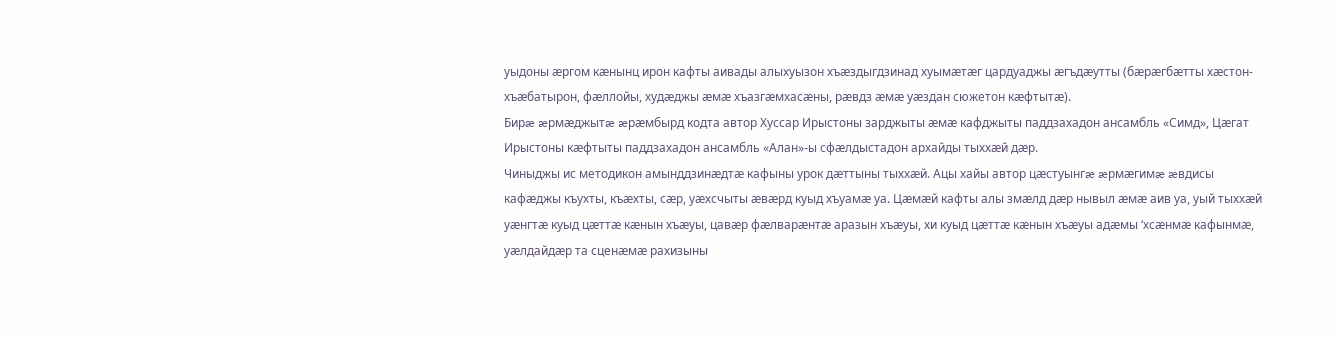уыдоны æргом кæнынц ирон кафты аивады алыхуызон хъæздыгдзинад хуымæтæг цардуаджы æгъдæутты (бæрæгбæтты хæстон-хъæбатырон, фæллойы, худæджы æмæ хъазгæмхасæны, рæвдз æмæ уæздан сюжетон кæфтытæ).
Бирæ æрмæджытæ æрæмбырд кодта автор Хуссар Ирыстоны зарджыты æмæ кафджыты паддзахадон ансамбль «Симд», Цæгат Ирыстоны кæфтыты паддзахадон ансамбль «Алан»-ы сфæлдыстадон архайды тыххæй дæр.
Чиныджы ис методикон амынддзинæдтæ кафыны урок дæттыны тыххæй. Ацы хайы автор цæстуынгæ æрмæгимæ æвдисы кафæджы къухты, къæхты, сæр, уæхсчыты æвæрд куыд хъуамæ уа. Цæмæй кафты алы змæлд дæр нывыл æмæ аив уа, уый тыххæй уæнгтæ куыд цæттæ кæнын хъæуы, цавæр фæлварæнтæ аразын хъæуы, хи куыд цæттæ кæнын хъæуы адæмы ‘хсæнмæ кафынмæ, уæлдайдæр та сценæмæ рахизыны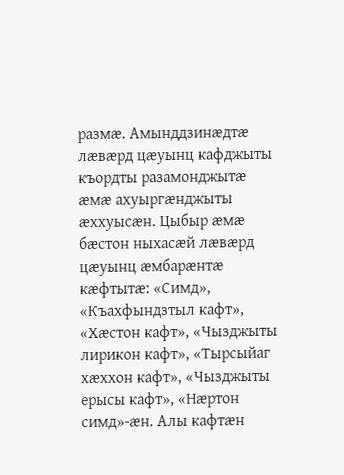размæ. Амынддзинæдтæ лæвæрд цæуынц кафджыты къордты разамонджытæ æмæ ахуыргæнджыты æххуысæн. Цыбыр æмæ бæстон ныхасæй лæвæрд цæуынц æмбарæнтæ кæфтытæ: «Симд», «Къахфындзтыл кафт», «Хæстон кафт», «Чызджыты лирикон кафт», «Тырсыйаг хæххон кафт», «Чызджыты ерысы кафт», «Нæртон симд»-æн. Алы кафтæн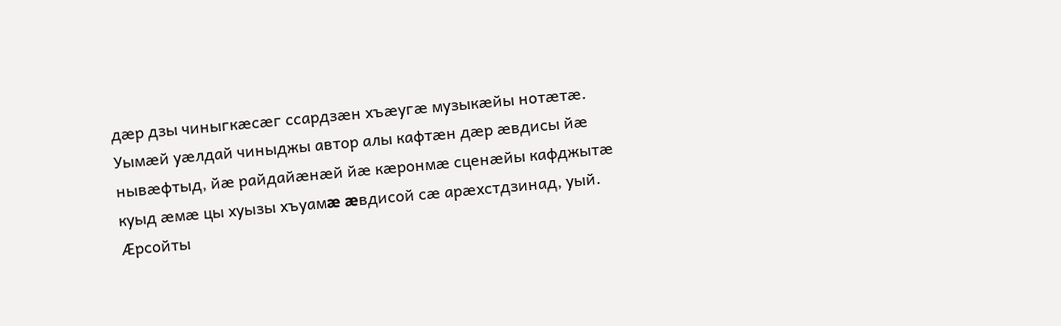дæр дзы чиныгкæсæг ссардзæн хъæугæ музыкæйы нотæтæ. Уымæй уæлдай чиныджы автор алы кафтæн дæр æвдисы йæ нывæфтыд, йæ райдайæнæй йæ кæронмæ сценæйы кафджытæ куыд æмæ цы хуызы хъуамæ æвдисой сæ арæхстдзинад, уый.
Æрсойты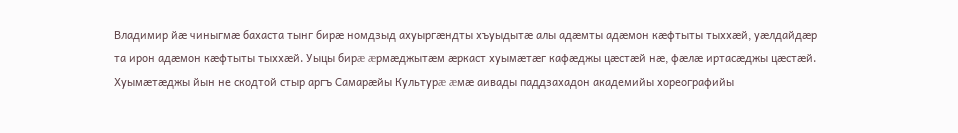Владимир йæ чиныгмæ бахаста тынг бирæ номдзыд ахуыргæндты хъуыдытæ алы адæмты адæмон кæфтыты тыххæй, уæлдайдæр та ирон адæмон кæфтыты тыххæй. Уыцы бирæ æрмæджытæм æркаст хуымæтæг кафæджы цæстæй нæ, фæлæ иртасæджы цæстæй. Хуымæтæджы йын не скодтой стыр аргъ Самарæйы Культурæ æмæ аивады паддзахадон академийы хореографийы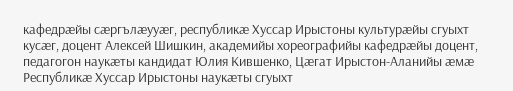кафедрæйы сæргълæууæг, республикæ Хуссар Ирыстоны культурæйы сгуыхт кусæг, доцент Алексей Шишкин, академийы хореографийы кафедрæйы доцент, педагогон наукæты кандидат Юлия Кившенко, Цæгат Ирыстон-Аланийы æмæ Республикæ Хуссар Ирыстоны наукæты сгуыхт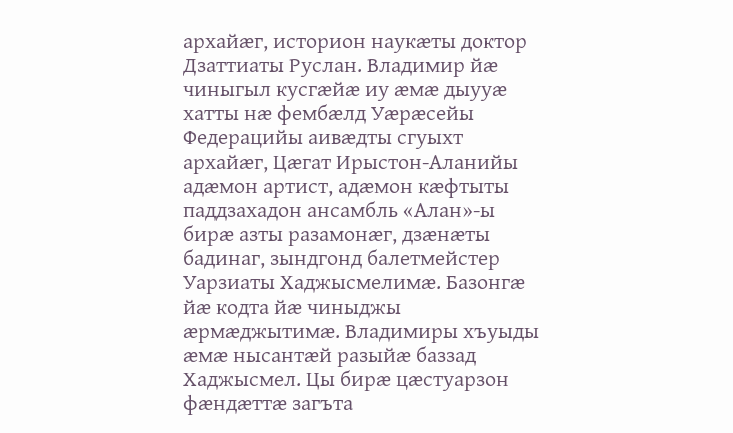архайæг, историон наукæты доктор Дзаттиаты Руслан. Владимир йæ чиныгыл кусгæйæ иу æмæ дыууæ хатты нæ фембæлд Уæрæсейы Федерацийы аивæдты сгуыхт архайæг, Цæгат Ирыстон-Аланийы адæмон артист, адæмон кæфтыты паддзахадон ансамбль «Алан»-ы бирæ азты разамонæг, дзæнæты бадинаг, зындгонд балетмейстер Уарзиаты Хаджысмелимæ. Базонгæ йæ кодта йæ чиныджы æрмæджытимæ. Владимиры хъуыды æмæ нысантæй разыйæ баззад Хаджысмел. Цы бирæ цæстуарзон фæндæттæ загъта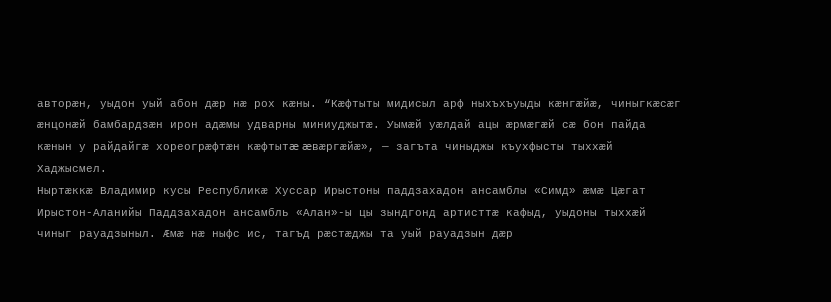авторæн, уыдон уый абон дæр нæ рох кæны. “Кæфтыты мидисыл арф ныхъхъуыды кæнгæйæ, чиныгкæсæг æнцонæй бамбардзæн ирон адæмы удварны миниуджытæ. Уымæй уæлдай ацы æрмæгæй сæ бон пайда кæнын у райдайгæ хореогрæфтæн кæфтытæ æвæргæйæ», — загъта чиныджы къухфысты тыххæй Хаджысмел.
Ныртæккæ Владимир кусы Республикæ Хуссар Ирыстоны паддзахадон ансамблы «Симд» æмæ Цæгат Ирыстон-Аланийы Паддзахадон ансамбль «Алан»-ы цы зындгонд артисттæ кафыд, уыдоны тыххæй чиныг рауадзыныл. Æмæ нæ ныфс ис, тагъд рæстæджы та уый рауадзын дæр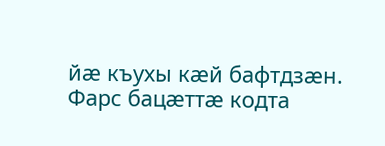йæ къухы кæй бафтдзæн.
Фарс бацæттæ кодта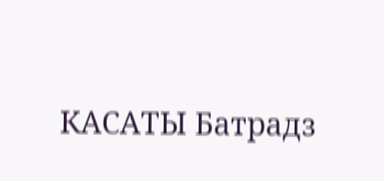КАСАТЫ Батрадз